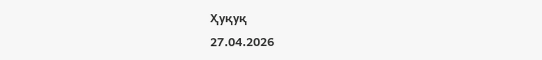Ҳуқуқ
27.04.2026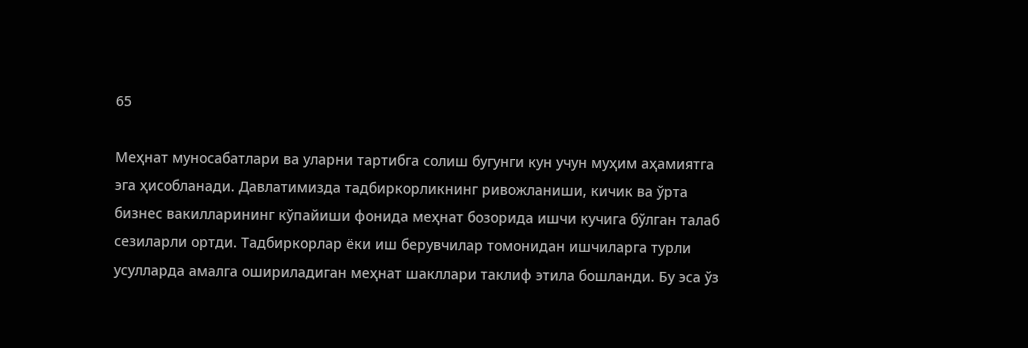65

Меҳнат муносабатлари ва уларни тартибга солиш бугунги кун учун муҳим аҳамиятга эга ҳисобланади. Давлатимизда тадбиркорликнинг ривожланиши, кичик ва ўрта бизнес вакилларининг кўпайиши фонида меҳнат бозорида ишчи кучига бўлган талаб сезиларли ортди. Тадбиркорлар ёки иш берувчилар томонидан ишчиларга турли усулларда амалга ошириладиган меҳнат шакллари таклиф этила бошланди. Бу эса ўз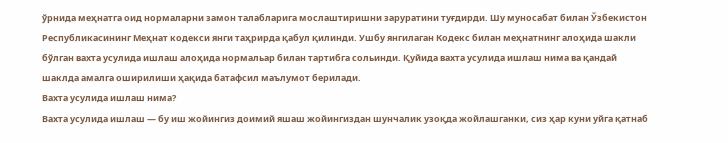ўрнида меҳнатга оид нормаларни замон талабларига мослаштиришни заруратини туғдирди. Шу муносабат билан Ўзбекистон Республикасининг Меҳнат кодекси янги таҳрирда қабул қилинди. Ушбу янгилаган Кодекс билан меҳнатнинг алоҳида шакли бўлган вахта усулида ишлаш алоҳида нормальар билан тартибга сольинди. Қуйида вахта усулида ишлаш нима ва қандай шаклда амалга оширилиши ҳақида батафсил маълумот берилади.
Вахта усулида ишлаш нима?
Вахта усулида ишлаш — бу иш жойингиз доимий яшаш жойингиздан шунчалик узоқда жойлашганки, сиз ҳар куни уйга қатнаб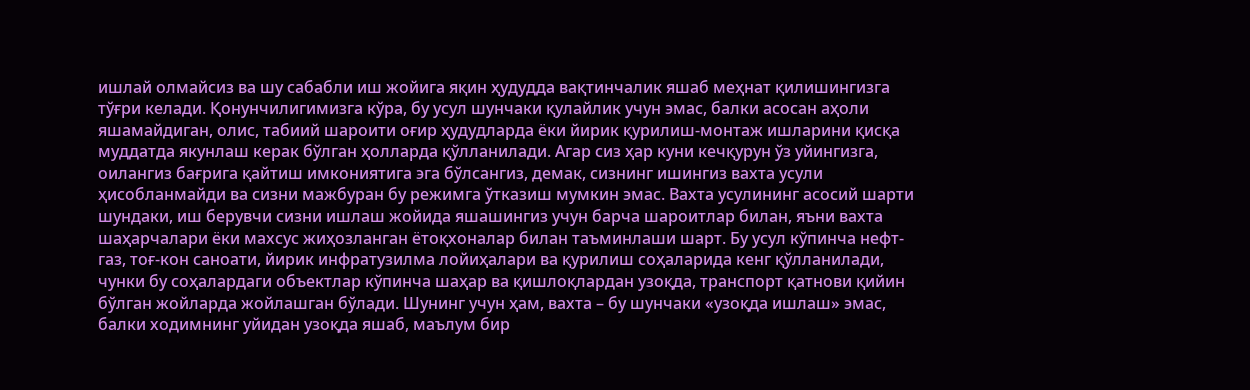ишлай олмайсиз ва шу сабабли иш жойига яқин ҳудудда вақтинчалик яшаб меҳнат қилишингизга тўғри келади. Қонунчилигимизга кўра, бу усул шунчаки қулайлик учун эмас, балки асосан аҳоли яшамайдиган, олис, табиий шароити оғир ҳудудларда ёки йирик қурилиш-монтаж ишларини қисқа муддатда якунлаш керак бўлган ҳолларда қўлланилади. Агар сиз ҳар куни кечқурун ўз уйингизга, оилангиз бағрига қайтиш имкониятига эга бўлсангиз, демак, сизнинг ишингиз вахта усули ҳисобланмайди ва сизни мажбуран бу режимга ўтказиш мумкин эмас. Вахта усулининг асосий шарти шундаки, иш берувчи сизни ишлаш жойида яшашингиз учун барча шароитлар билан, яъни вахта шаҳарчалари ёки махсус жиҳозланган ётоқхоналар билан таъминлаши шарт. Бу усул кўпинча нефт-газ, тоғ-кон саноати, йирик инфратузилма лойиҳалари ва қурилиш соҳаларида кенг қўлланилади, чунки бу соҳалардаги объектлар кўпинча шаҳар ва қишлоқлардан узоқда, транспорт қатнови қийин бўлган жойларда жойлашган бўлади. Шунинг учун ҳам, вахта – бу шунчаки «узоқда ишлаш» эмас, балки ходимнинг уйидан узоқда яшаб, маълум бир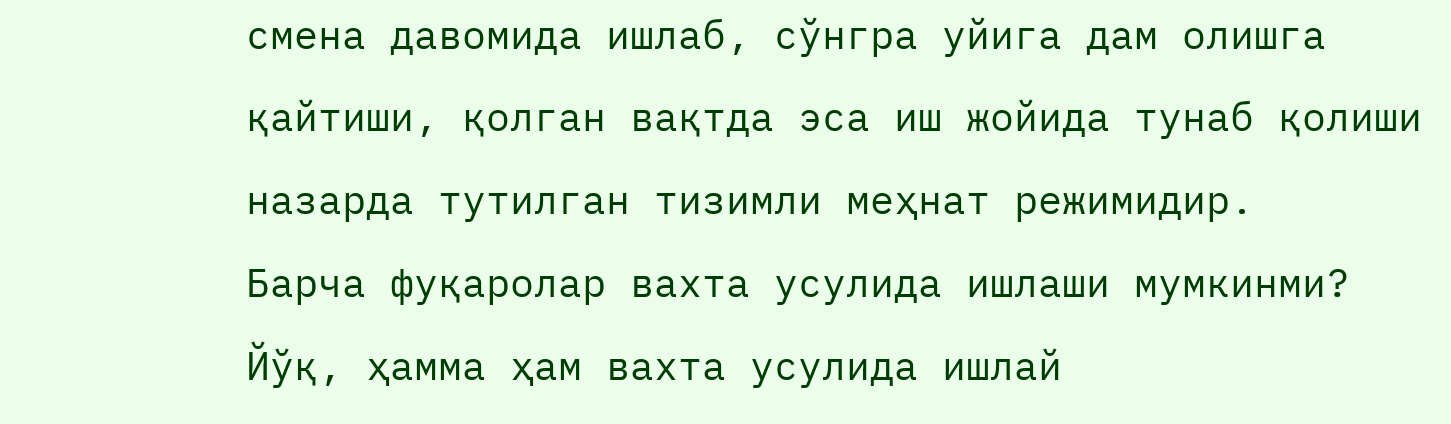смена давомида ишлаб, сўнгра уйига дам олишга қайтиши, қолган вақтда эса иш жойида тунаб қолиши назарда тутилган тизимли меҳнат режимидир.
Барча фуқаролар вахта усулида ишлаши мумкинми?
Йўқ, ҳамма ҳам вахта усулида ишлай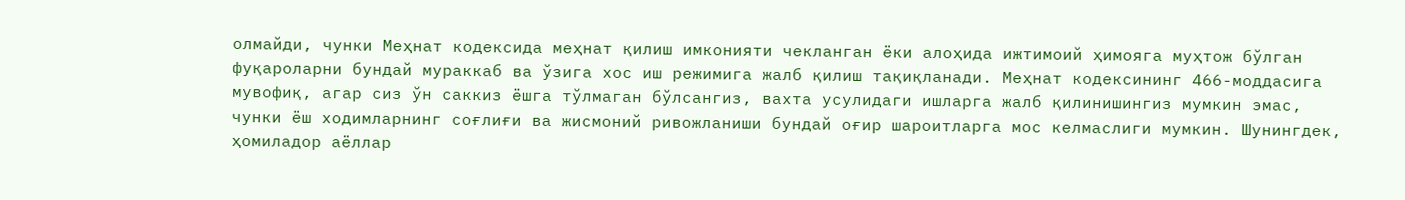олмайди, чунки Меҳнат кодексида меҳнат қилиш имконияти чекланган ёки алоҳида ижтимоий ҳимояга муҳтож бўлган фуқароларни бундай мураккаб ва ўзига хос иш режимига жалб қилиш тақиқланади. Меҳнат кодексининг 466-моддасига мувофиқ, агар сиз ўн саккиз ёшга тўлмаган бўлсангиз, вахта усулидаги ишларга жалб қилинишингиз мумкин эмас, чунки ёш ходимларнинг соғлиғи ва жисмоний ривожланиши бундай оғир шароитларга мос келмаслиги мумкин. Шунингдек, ҳомиладор аёллар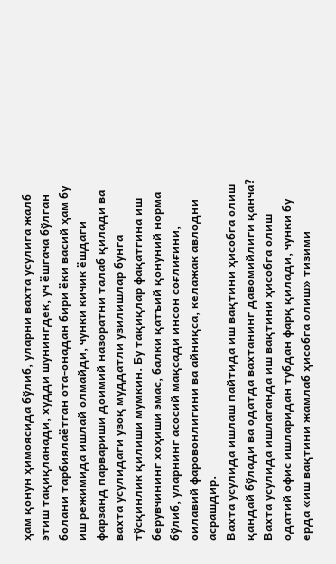ҳам қонун ҳимоясида бўлиб, уларни вахта усулига жалб этиш тақиқланади, худди шунингдек, уч ёшгача бўлган болани тарбиялаётган ота-онадан бири ёки васий ҳам бу иш режимида ишлай олмайди, чунки кичик ёшдаги фарзанд парвариши доимий назоратни талаб қилади ва вахта усулидаги узоқ муддатли узилишлар бунга тўсқинлик қилиши мумкин. Бу тақиқлар фақатгина иш берувчининг хоҳиши эмас, балки қатъий қонуний норма бўлиб, уларнинг асосий мақсади инсон соғлиғини, оилавий фаровонлигини ва айниқса, келажак авлодни асрашдир.
Вахта усулида ишлаш пайтида иш вақтини ҳисобга олиш қандай бўлади ва одатда вахтанинг давомийлиги қанча?
Вахта усулида ишлаганда иш вақтини ҳисобга олиш одатий офис ишларидан тубдан фарқ қилади, чунки бу ерда «иш вақтини жамлаб ҳисобга олиш» тизими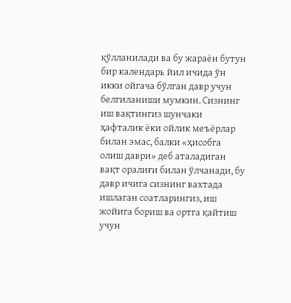қўлланилади ва бу жараён бутун бир календарь йил ичида ўн икки ойгача бўлган давр учун белгиланиши мумкин. Сизнинг иш вақтингиз шунчаки ҳафталик ёки ойлик меъёрлар билан эмас, балки «ҳисобга олиш даври» деб аталадиган вақт оралиғи билан ўлчанади, бу давр ичига сизнинг вахтада ишлаган соатларингиз, иш жойига бориш ва ортга қайтиш учун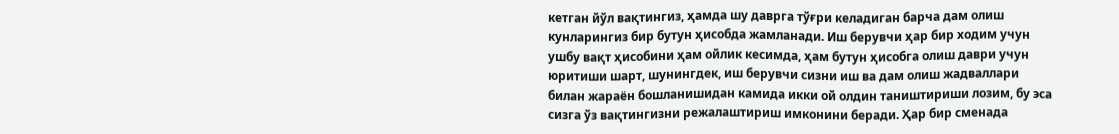кетган йўл вақтингиз, ҳамда шу даврга тўғри келадиган барча дам олиш кунларингиз бир бутун ҳисобда жамланади. Иш берувчи ҳар бир ходим учун ушбу вақт ҳисобини ҳам ойлик кесимда, ҳам бутун ҳисобга олиш даври учун юритиши шарт, шунингдек, иш берувчи сизни иш ва дам олиш жадваллари билан жараён бошланишидан камида икки ой олдин таништириши лозим, бу эса сизга ўз вақтингизни режалаштириш имконини беради. Ҳар бир сменада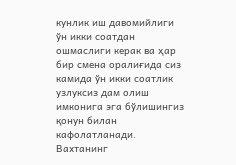кунлик иш давомийлиги ўн икки соатдан ошмаслиги керак ва ҳар бир смена оралиғида сиз камида ўн икки соатлик узлуксиз дам олиш имконига эга бўлишингиз қонун билан кафолатланади.
Вахтанинг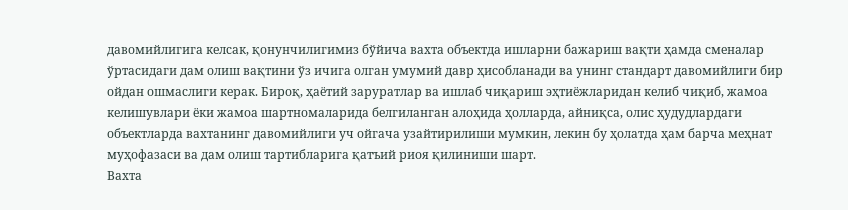давомийлигига келсак, қонунчилигимиз бўйича вахта объектда ишларни бажариш вақти ҳамда сменалар ўртасидаги дам олиш вақтини ўз ичига олган умумий давр ҳисобланади ва унинг стандарт давомийлиги бир ойдан ошмаслиги керак. Бироқ, ҳаётий заруратлар ва ишлаб чиқариш эҳтиёжларидан келиб чиқиб, жамоа келишувлари ёки жамоа шартномаларида белгиланган алоҳида ҳолларда, айниқса, олис ҳудудлардаги объектларда вахтанинг давомийлиги уч ойгача узайтирилиши мумкин, лекин бу ҳолатда ҳам барча меҳнат муҳофазаси ва дам олиш тартибларига қатъий риоя қилиниши шарт.
Вахта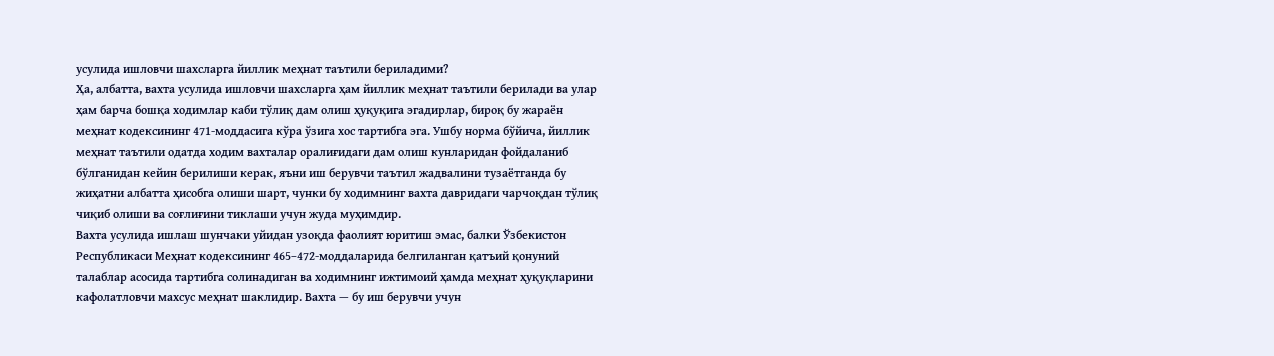усулида ишловчи шахсларга йиллик меҳнат таътили бериладими?
Ҳа, албатта, вахта усулида ишловчи шахсларга ҳам йиллик меҳнат таътили берилади ва улар ҳам барча бошқа ходимлар каби тўлиқ дам олиш ҳуқуқига эгадирлар, бироқ бу жараён меҳнат кодексининг 471-моддасига кўра ўзига хос тартибга эга. Ушбу норма бўйича, йиллик меҳнат таътили одатда ходим вахталар оралиғидаги дам олиш кунларидан фойдаланиб бўлганидан кейин берилиши керак, яъни иш берувчи таътил жадвалини тузаётганда бу жиҳатни албатта ҳисобга олиши шарт, чунки бу ходимнинг вахта давридаги чарчоқдан тўлиқ чиқиб олиши ва соғлиғини тиклаши учун жуда муҳимдир.
Вахта усулида ишлаш шунчаки уйидан узоқда фаолият юритиш эмас, балки Ўзбекистон Республикаси Меҳнат кодексининг 465–472-моддаларида белгиланган қатъий қонуний талаблар асосида тартибга солинадиган ва ходимнинг ижтимоий ҳамда меҳнат ҳуқуқларини кафолатловчи махсус меҳнат шаклидир. Вахта — бу иш берувчи учун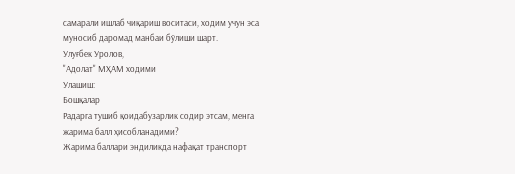самарали ишлаб чиқариш воситаси, ходим учун эса муносиб даромад манбаи бўлиши шарт.
Улуғбек Уролов,
"Адолат" МҲАМ ходими
Улашиш:
Бошқалар
Радарга тушиб қоидабузарлик содир этсам, менга жарима балл ҳисобланадими?
Жарима баллари эндиликда нафақат транспорт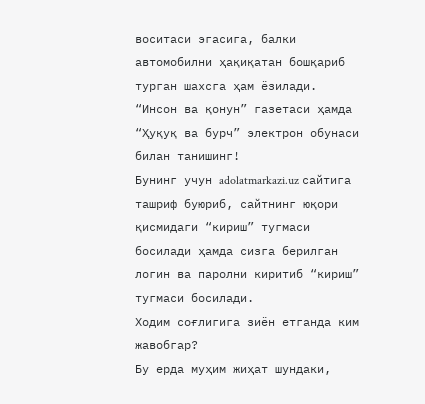воситаси эгасига, балки автомобилни ҳақиқатан бошқариб турган шахсга ҳам ёзилади.
“Инсон ва қонун” газетаси ҳамда “Ҳуқуқ ва бурч” электрон обунаси билан танишинг!
Бунинг учун adolatmarkazi.uz сайтига ташриф буюриб, сайтнинг юқори қисмидаги “кириш” тугмаси босилади ҳамда сизга берилган логин ва паролни киритиб “кириш” тугмаси босилади.
Ходим соғлигига зиён етганда ким жавобгар?
Бу ерда муҳим жиҳат шундаки,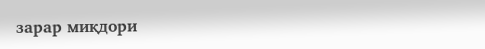зарар миқдори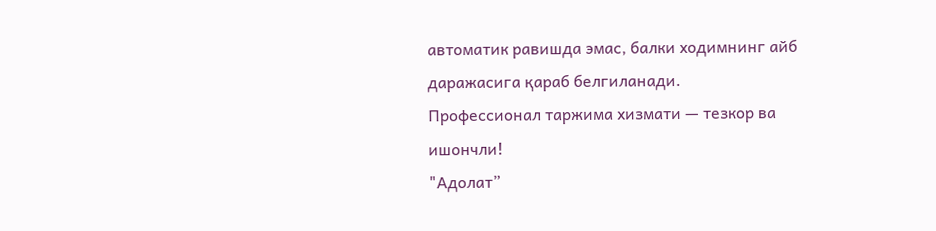автоматик равишда эмас, балки ходимнинг айб даражасига қараб белгиланади.
Профессионал таржима хизмати — тезкор ва ишончли!
"Адолат”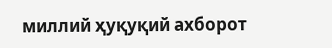миллий ҳуқуқий ахборот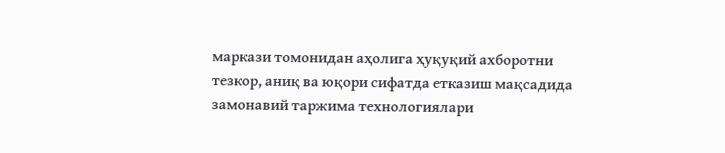маркази томонидан аҳолига ҳуқуқий ахборотни тезкор, аниқ ва юқори сифатда етказиш мақсадида замонавий таржима технологиялари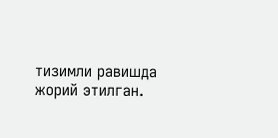тизимли равишда жорий этилган.